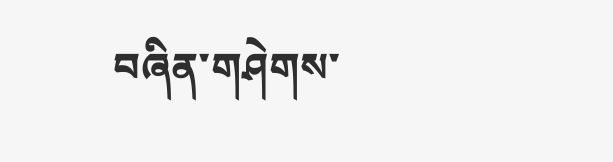བཞིན་གཤེགས་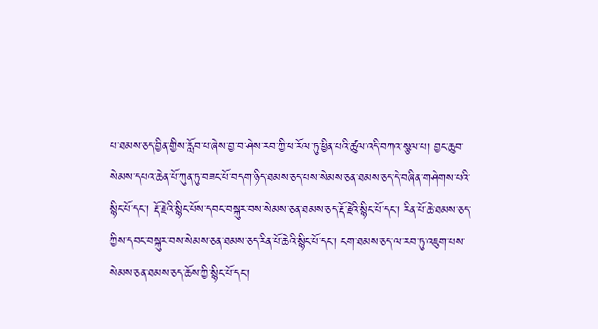པ་ཐམས་ཅད་བྱིན་གྱིས་རློབ་པ་ཞེས་བྱ་བ་ཤེས་རབ་ཀྱི་ཕ་རོལ་ཏུ་ཕྱིན་པའི་ཚུལ་འདི་བཀའ་སྩལ་པ། བྱང་ཆུབ་སེམས་དཔའ་ཆེན་པོ་ཀུན་ཏུ་བཟང་པོ་བདག་ཉིད་ཐམས་ཅད་པས་སེམས་ཅན་ཐམས་ཅད་དེ་བཞིན་གཤེགས་པའི་སྙིང་པོ་དང་། རྡོ་རྗེའི་སྙིང་པོས་དབང་བསྐུར་བས་སེམས་ཅན་ཐམས་ཅད་རྡོ་རྗེའི་སྙིང་པོ་དང་། རིན་པོ་ཆེ་ཐམས་ཅད་ཀྱིས་དབང་བསྐུར་བས་སེམས་ཅན་ཐམས་ཅད་རིན་པོ་ཆེའི་སྙིང་པོ་དང་། ངག་ཐམས་ཅད་ལ་རབ་ཏུ་འཇུག་པས་སེམས་ཅན་ཐམས་ཅད་ཆོས་ཀྱི་སྙིང་པོ་དང་།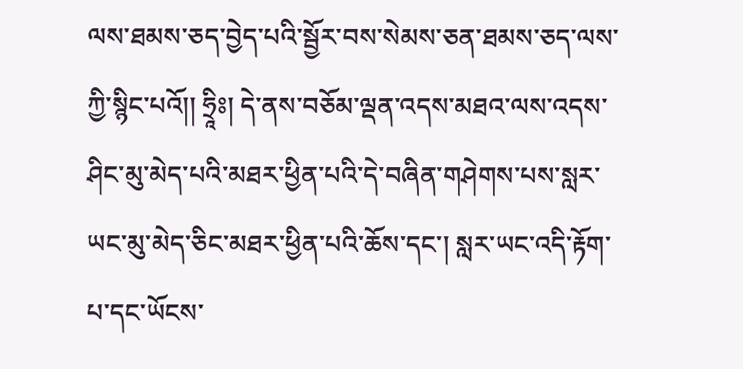ལས་ཐམས་ཅད་བྱེད་པའི་སྦྱོར་བས་སེམས་ཅན་ཐམས་ཅད་ལས་ཀྱི་སྙིང་པའོ།། ཧྲཱིཿ། དེ་ནས་བཅོམ་ལྡན་འདས་མཐའ་ལས་འདས་ཤིང་མུ་མེད་པའི་མཐར་ཕྱིན་པའི་དེ་བཞིན་གཤེགས་པས་སླར་ཡང་མུ་མེད་ཅིང་མཐར་ཕྱིན་པའི་ཆོས་དང་། སླར་ཡང་འདི་རྟོག་པ་དང་ཡོངས་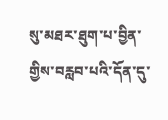སུ་མཐར་ཐུག་པ་བྱིན་གྱིས་བརླབ་པའི་དོན་དུ་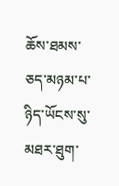ཆོས་ཐམས་ཅད་མཉམ་པ་ཉིད་ཡོངས་སུ་མཐར་ཐུག་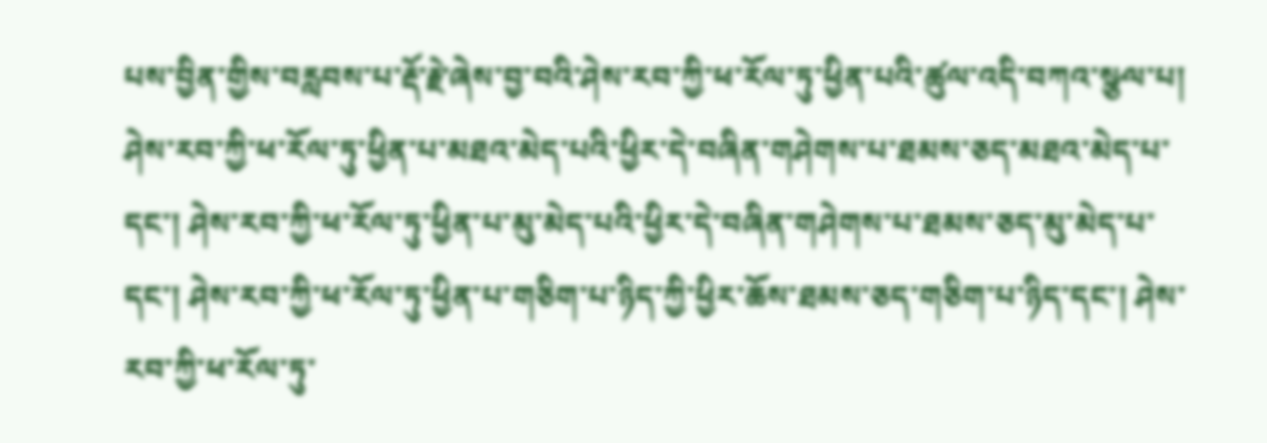པས་བྱིན་གྱིས་བརླབས་པ་རྡོ་རྗེ་ཞེས་བྱ་བའི་ཤེས་རབ་ཀྱི་ཕ་རོལ་ཏུ་ཕྱིན་པའི་ཚུལ་འདི་བཀའ་སྩལ་པ། ཤེས་རབ་ཀྱི་ཕ་རོལ་ཏུ་ཕྱིན་པ་མཐའ་མེད་པའི་ཕྱིར་དེ་བཞིན་གཤེགས་པ་ཐམས་ཅད་མཐའ་མེད་པ་དང་། ཤེས་རབ་ཀྱི་ཕ་རོལ་ཏུ་ཕྱིན་པ་མུ་མེད་པའི་ཕྱིར་དེ་བཞིན་གཤེགས་པ་ཐམས་ཅད་མུ་མེད་པ་དང་། ཤེས་རབ་ཀྱི་ཕ་རོལ་ཏུ་ཕྱིན་པ་གཅིག་པ་ཉིད་ཀྱི་ཕྱིར་ཆོས་ཐམས་ཅད་གཅིག་པ་ཉིད་དང་། ཤེས་རབ་ཀྱི་ཕ་རོལ་ཏུ་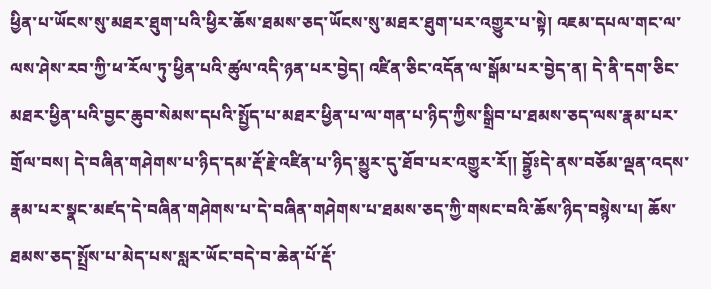ཕྱིན་པ་ཡོངས་སུ་མཐར་ཐུག་པའི་ཕྱིར་ཆོས་ཐམས་ཅད་ཡོངས་སུ་མཐར་ཐུག་པར་འགྱུར་པ་སྟེ། འཇམ་དཔལ་གང་ལ་ལས་ཤེས་རབ་ཀྱི་ཕ་རོལ་ཏུ་ཕྱིན་པའི་ཚུལ་འདི་ཉན་པར་བྱེད། འཛིན་ཅིང་འདོན་ལ་སྒོམ་པར་བྱེད་ན། དེ་ནི་དག་ཅིང་མཐར་ཕྱིན་པའི་བྱང་ཆུབ་སེམས་དཔའི་སྤྱོད་པ་མཐར་ཕྱིན་པ་ལ་གན་པ་ཉིད་ཀྱིས་སྒྲིབ་པ་ཐམས་ཅད་ལས་རྣམ་པར་གྲོལ་བས། དེ་བཞིན་གཤེགས་པ་ཉིད་དམ་རྡོ་རྗེ་འཛིན་པ་ཉིད་མྱུར་དུ་ཐོབ་པར་འགྱུར་རོ།། བྷྱོཿདེ་ནས་བཅོམ་ལྡན་འདས་རྣམ་པར་སྣང་མཛད་དེ་བཞིན་གཤེགས་པ་དེ་བཞིན་གཤེགས་པ་ཐམས་ཅད་ཀྱི་གསང་བའི་ཆོས་ཉིད་བསྙེས་པ། ཆོས་ཐམས་ཅད་སྤྲོས་པ་མེད་པས་སླར་ཡོང་བདེ་བ་ཆེན་པོ་རྡོ་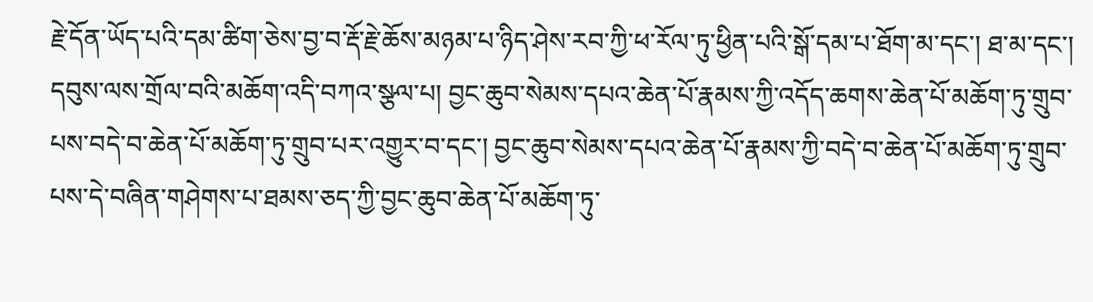རྗེ་དོན་ཡོད་པའི་དམ་ཚིག་ཅེས་བྱ་བ་རྡོ་རྗེ་ཆོས་མཉམ་པ་ཉིད་ཤེས་རབ་ཀྱི་ཕ་རོལ་ཏུ་ཕྱིན་པའི་སྒོ་དམ་པ་ཐོག་མ་དང་། ཐ་མ་དང་། དབུས་ལས་གྲོལ་བའི་མཆོག་འདི་བཀའ་སྩལ་པ། བྱང་ཆུབ་སེམས་དཔའ་ཆེན་པོ་རྣམས་ཀྱི་འདོད་ཆགས་ཆེན་པོ་མཆོག་ཏུ་གྲུབ་པས་བདེ་བ་ཆེན་པོ་མཆོག་ཏུ་གྲུབ་པར་འགྱུར་བ་དང་། བྱང་ཆུབ་སེམས་དཔའ་ཆེན་པོ་རྣམས་ཀྱི་བདེ་བ་ཆེན་པོ་མཆོག་ཏུ་གྲུབ་པས་དེ་བཞིན་གཤེགས་པ་ཐམས་ཅད་ཀྱི་བྱང་ཆུབ་ཆེན་པོ་མཆོག་ཏུ་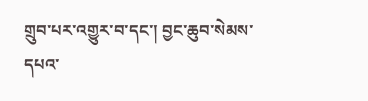གྲུབ་པར་འགྱུར་བ་དང་། བྱང་ཆུབ་སེམས་དཔའ་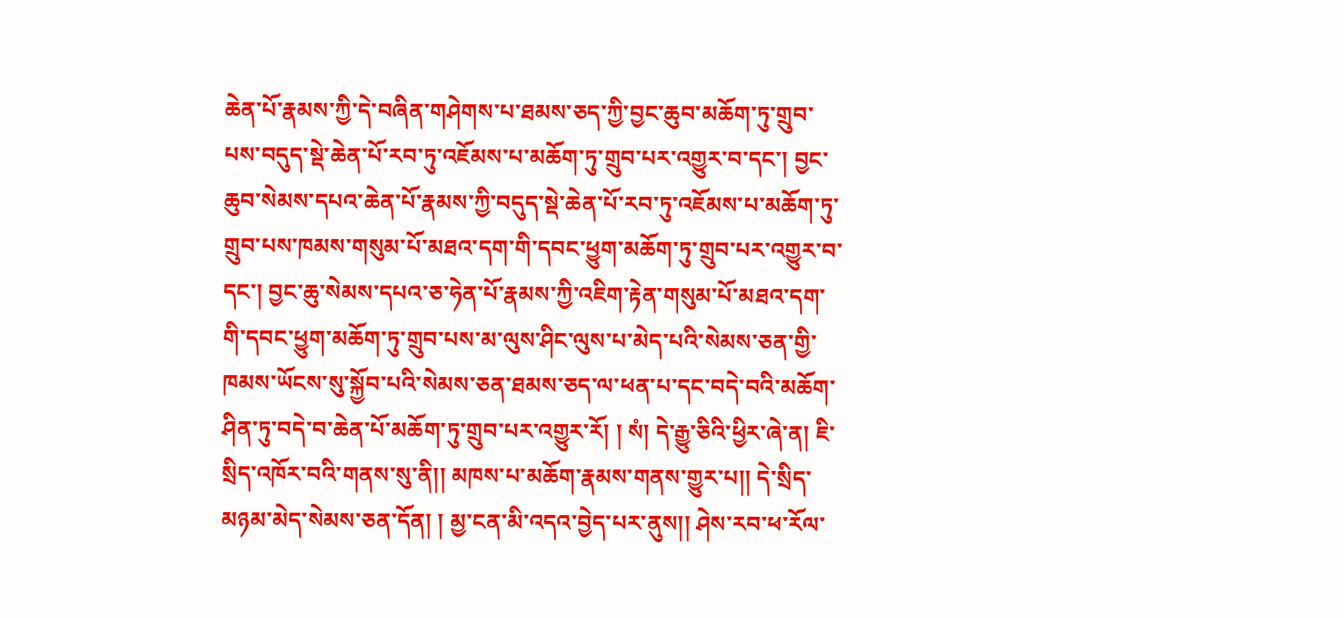ཆེན་པོ་རྣམས་ཀྱི་དེ་བཞིན་གཤེགས་པ་ཐམས་ཅད་ཀྱི་བྱང་ཆུབ་མཆོག་ཏུ་གྲུབ་པས་བདུད་སྡེ་ཆེན་པོ་རབ་ཏུ་འཇོམས་པ་མཆོག་ཏུ་གྲུབ་པར་འགྱུར་བ་དང་། བྱང་ཆུབ་སེམས་དཔའ་ཆེན་པོ་རྣམས་ཀྱི་བདུད་སྡེ་ཆེན་པོ་རབ་ཏུ་འཇོམས་པ་མཆོག་ཏུ་གྲུབ་པས་ཁམས་གསུམ་པོ་མཐའ་དག་གི་དབང་ཕྱུག་མཆོག་ཏུ་གྲུབ་པར་འགྱུར་བ་དང་། བྱང་ཆུ་སེམས་དཔའ་ཅ་ཧེན་པོ་རྣམས་ཀྱི་འཇིག་རྟེན་གསུམ་པོ་མཐའ་དག་གི་དབང་ཕྱུག་མཆོག་ཏུ་གྲུབ་པས་མ་ལུས་ཤིང་ལུས་པ་མེད་པའི་སེམས་ཅན་གྱི་ཁམས་ཡོངས་སུ་སྐྱོབ་པའི་སེམས་ཅན་ཐམས་ཅད་ལ་ཕན་པ་དང་བདེ་བའི་མཆོག་ཤིན་ཏུ་བདེ་བ་ཆེན་པོ་མཆོག་ཏུ་གྲུབ་པར་འགྱུར་རོ། ། སཾ། དེ་རྒྱུ་ཅིའི་ཕྱིར་ཞེ་ན། ཇི་སྲིད་འཁོར་བའི་གནས་སུ་ནི།། མཁས་པ་མཆོག་རྣམས་གནས་གྱུར་པ།། དེ་སྲིད་མཉམ་མེད་སེམས་ཅན་དོན། ། མྱ་ངན་མི་འདའ་བྱེད་པར་ནུས།། ཤེས་རབ་ཕ་རོལ་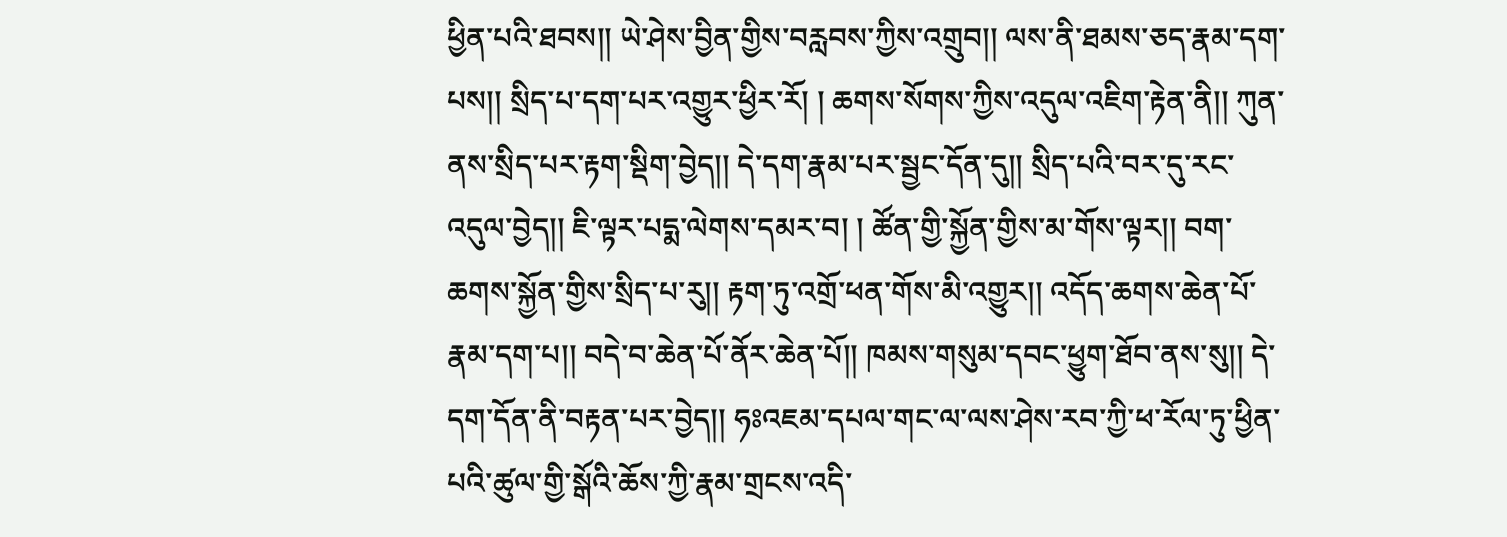ཕྱིན་པའི་ཐབས།། ཡེ་ཤེས་བྱིན་གྱིས་བརླབས་ཀྱིས་འགྲུབ།། ལས་ནི་ཐམས་ཅད་རྣམ་དག་པས།། སྲིད་པ་དག་པར་འགྱུར་ཕྱིར་རོ། ། ཆགས་སོགས་ཀྱིས་འདུལ་འཇིག་རྟེན་ནི།། ཀུན་ནས་སྲིད་པར་རྟག་སྡིག་བྱེད།། དེ་དག་རྣམ་པར་སྦྱང་དོན་དུ།། སྲིད་པའི་བར་དུ་རང་འདུལ་བྱེད།། ཇི་ལྟར་པདྨ་ལེགས་དམར་བ། ། ཚོན་གྱི་སྐྱོན་གྱིས་མ་གོས་ལྟར།། བག་ཆགས་སྐྱོན་གྱིས་སྲིད་པ་རུ།། རྟག་ཏུ་འགྲོ་ཕན་གོས་མི་འགྱུར།། འདོད་ཆགས་ཆེན་པོ་རྣམ་དག་པ།། བདེ་བ་ཆེན་པོ་ནོར་ཆེན་པོ།། ཁམས་གསུམ་དབང་ཕྱུག་ཐོབ་ནས་སུ།། དེ་དག་དོན་ནི་བརྟན་པར་བྱེད།། ཧཿའཇམ་དཔལ་གང་ལ་ལས་ཤེས་རབ་ཀྱི་ཕ་རོལ་ཏུ་ཕྱིན་པའི་ཚུལ་གྱི་སྒོའི་ཆོས་ཀྱི་རྣམ་གྲངས་འདི་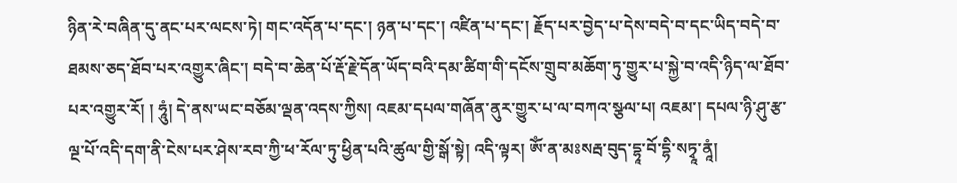ཉིན་རེ་བཞིན་དུ་ནང་པར་ལངས་ཏེ། གང་འདོན་པ་དང་། ཉན་པ་དང་། འཛིན་པ་དང་། རྗོད་པར་བྱེད་པ་དེས་བདེ་བ་དང་ཡིད་བདེ་བ་ཐམས་ཅད་ཐོབ་པར་འགྱུར་ཞིང་། བདེ་བ་ཆེན་པོ་རྡོ་རྗེ་དོན་ཡོད་བའི་དམ་ཚིག་གི་དངོས་གྲུབ་མཆོག་ཏུ་གྱུར་པ་སྐྱེ་བ་འདི་ཉིད་ལ་ཐོབ་པར་འགྱུར་རོ། ། ཧཱུཾ། དེ་ནས་ཡང་བཅོམ་ལྡན་འདས་ཀྱིས། འཇམ་དཔལ་གཞོན་ནུར་གྱུར་པ་ལ་བཀའ་སྩལ་པ། འཇམ་། དཔལ་ཉི་ཤུ་རྩ་ལྔ་པོ་འདི་དག་ནི་ངེས་པར་ཤེས་རབ་ཀྱི་ཕ་རོལ་ཏུ་ཕྱིན་པའི་ཚུལ་གྱི་སྒོ་སྟེ། འདི་ལྟར། ཨོཾ་ན་མཿསརྦ་བུད་དྷཱ་བོ་དྷི་སཏྭཱ་ནཱཾ།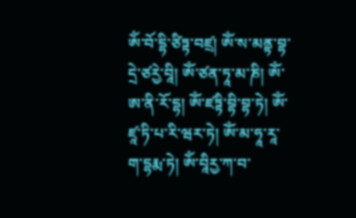ཨོཾ་བོ་དྷི་ཙིཏྟ་བཛྲ། ཨོཾ་ས་མནྟ་བྷ་དྲེ་ཙརྱེ་བཱི། ཨོཾ་ཙན་ཏཱ་མ་ཎི། ཨོཾ་ཨ་ནི་རོ་དྷ། ཨོཾ་ཛཏྟི་བྷི་བྷ་ཏེ། ཨོཾ་ཛཱ་ཏི་པ་རི་ཝར་ཏེ། ཨོཾ་མ་ཧཱ་རཱ་ག་དྷརྨ་ཏེ། ཨོཾ་བཱིརྱ་ཀ་བ་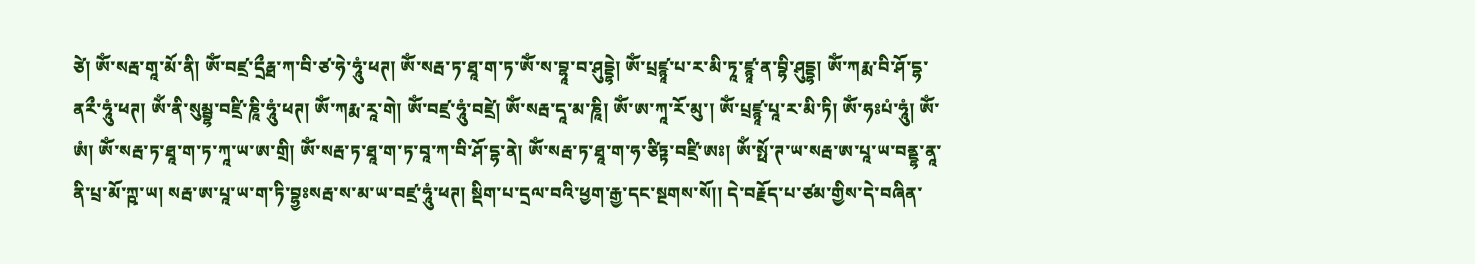ཙེ། ཨོཾ་སརྦ་གཱ་མོ་ནི། ཨོཾ་བཛྲ་དྲྀརྠ་ཀ་བི་ཙ་ཧེ་ཧཱུཾ་ཕཊ། ཨོཾ་སརྦ་ཏ་ཐཱ་ག་ཏ་ཨོཾ་ས་བྷཱ་བ་ཤུདྡྷེ། ཨོཾ་པྲཛྙཱ་པ་ར་མི་ཏཱ་ཛྙཱ་ན་བྷི་ཤུདྡྷ། ཨོཾ་ཀརྨ་བི་ཤོ་དྷ་ནརྀ་ཧཱུཾ་ཕཊ། ཨོཾ་ནི་སུམྦྷ་བཛྲི་ཎཱི་ཧཱུཾ་ཕཊ། ཨོཾ་ཀརྨ་རཱ་གེ། ཨོཾ་བཛྲ་ཧཱུཾ་བཛྲེ། ཨོཾ་སརྦ་དཱ་མ་ཎཱི། ཨོཾ་ཨ་ཀཱ་རོ་མུ་། ཨོཾ་པྲཛྙཱ་པཱ་ར་མི་ཏི། ཨོཾ་ཧཿཔཾ་ཧཱུཾ། ཨོཾ་ཨཾ། ཨོཾ་སརྦ་ཏ་ཐཱ་ག་ཏ་ཀཱ་ཡ་ཨ་གྲི། ཨོཾ་སརྦ་ཏ་ཐཱ་ག་ཏ་བཱ་ཀ་བི་ཤོ་དྷ་ནེ། ཨོཾ་སརྦ་ཏ་ཐཱ་ག་ཧ་ཙིཏྟ་བཛྲི་ཨཿ། ཨོཾ་སྥོ་ཊ་ཡ་སརྦ་ཨ་པཱ་ཡ་བནྡྷ་ནཱ་ནི་པྲ་མོ་ཀྵ་ཡ། སརྦ་ཨ་པཱ་ཡ་ག་ཏི་བྷྱཿསརྦ་ས་མ་ཡ་བཛྲ་ཧཱུཾ་ཕཊ། སྡིག་པ་དྲལ་བའི་ཕྱག་རྒྱ་དང་སྔགས་སོ།། དེ་བརྗོད་པ་ཙམ་གྱིས་དེ་བཞིན་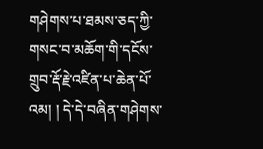གཤེགས་པ་ཐམས་ཅད་ཀྱི་གསང་བ་མཆོག་གི་དངོས་གྲུབ་རྡོ་རྗེ་འཛིན་པ་ཆེན་པོ་འམ། ། དེ་དེ་བཞིན་གཤེགས་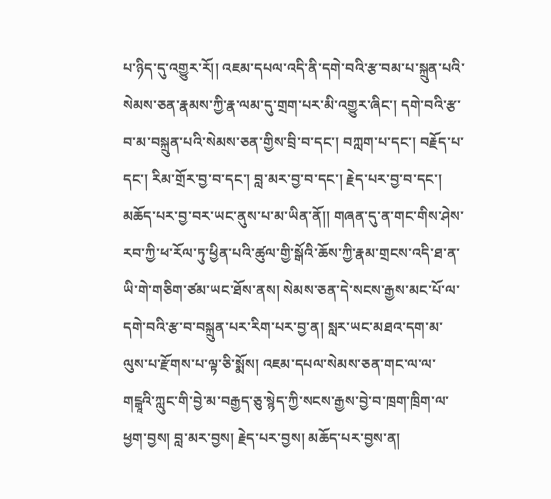པ་ཉིད་དུ་འགྱུར་རོ།། འཇམ་དཔལ་འདི་ནི་དགེ་བའི་རྩ་བམ་པ་སྐྲུན་པའི་སེམས་ཅན་རྣམས་ཀྱི་རྣ་ལམ་དུ་གྲག་པར་མི་འགྱུར་ཞིང་། དགེ་བའི་རྩ་བ་མ་བསྐྲུན་པའི་སེམས་ཅན་གྱིས་བྲི་བ་དང་། བཀླག་པ་དང་། བརྗོད་པ་དང་། རིམ་གྲོར་བྱ་བ་དང་། བླ་མར་བྱ་བ་དང་། རྗེད་པར་བྱ་བ་དང་། མཆོད་པར་བྱ་བར་ཡང་ནུས་པ་མ་ཡིན་ནོ།། གཞན་དུ་ན་གང་གིས་ཤེས་རབ་ཀྱི་ཕ་རོལ་ཏུ་ཕྱིན་པའི་ཚུལ་གྱི་སྒོའི་ཆོས་ཀྱི་རྣམ་གྲངས་འདི་ཐ་ན་ཡི་གེ་གཅིག་ཙམ་ཡང་ཐོས་ནས། སེམས་ཅན་དེ་སངས་རྒྱས་མང་པོ་ལ་དགེ་བའི་རྩ་བ་བསྐྲུན་པར་རིག་པར་བྱ་ན། སླར་ཡང་མཐའ་དག་མ་ལུས་པ་རྫོགས་པ་ལྟ་ཅི་སྨོས། འཇམ་དཔལ་སེམས་ཅན་གང་ལ་ལ་གངྒཱའི་ཀླུང་གི་བྱེ་མ་བརྒྱད་ཅུ་སྙེད་ཀྱི་སངས་རྒྱས་བྱེ་བ་ཁྲག་ཁྲིག་ལ་ཕྱག་བྱས། བླ་མར་བྱས། རྗེད་པར་བྱས། མཆོད་པར་བྱས་ན།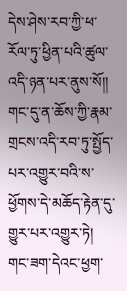དེས་ཤེས་རབ་ཀྱི་ཕ་རོལ་ཏུ་ཕྱིན་པའི་ཚུལ་འདི་ཉན་པར་ནུས་སོ།། གང་དུ་ན་ཆོས་ཀྱི་རྣམ་གྲངས་འདི་རབ་ཏུ་སྤྱོད་པར་འགྱུར་བའི་ས་ཕྱོགས་དེ་མཆོད་རྟེན་དུ་གྱུར་པར་འགྱུར་ཏེ། གང་ཟག་དེའང་ཕྱག་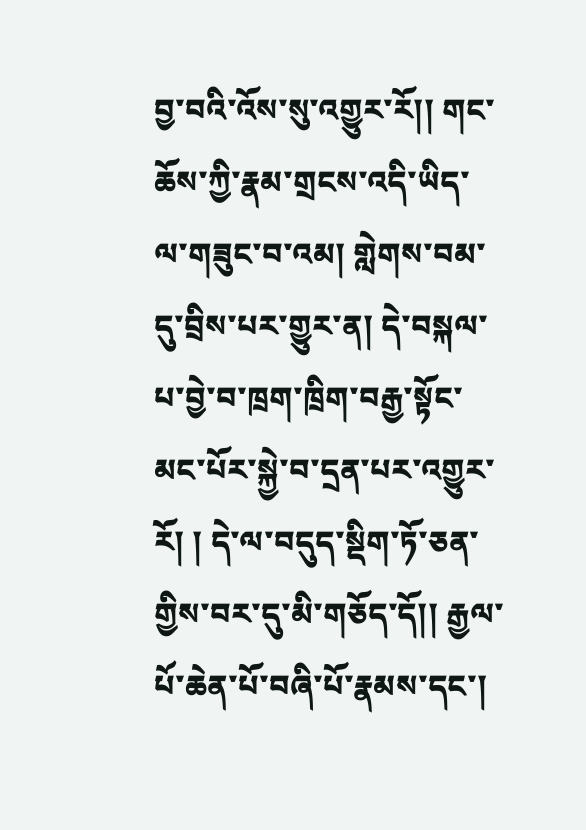བྱ་བའི་འོས་སུ་འགྱུར་རོ།། གང་ཆོས་ཀྱི་རྣམ་གྲངས་འདི་ཡིད་ལ་གཟུང་བ་འམ། གླེགས་བམ་དུ་བྲིས་པར་གྱུར་ན། དེ་བསྐལ་པ་བྱེ་བ་ཁྲག་ཁྲིག་བརྒྱ་སྟོང་མང་པོར་སྐྱེ་བ་དྲན་པར་འགྱུར་རོ། ། དེ་ལ་བདུད་སྡིག་ཏོ་ཅན་གྱིས་བར་དུ་མི་གཅོད་དོ།། རྒྱལ་པོ་ཆེན་པོ་བཞི་པོ་རྣམས་དང་།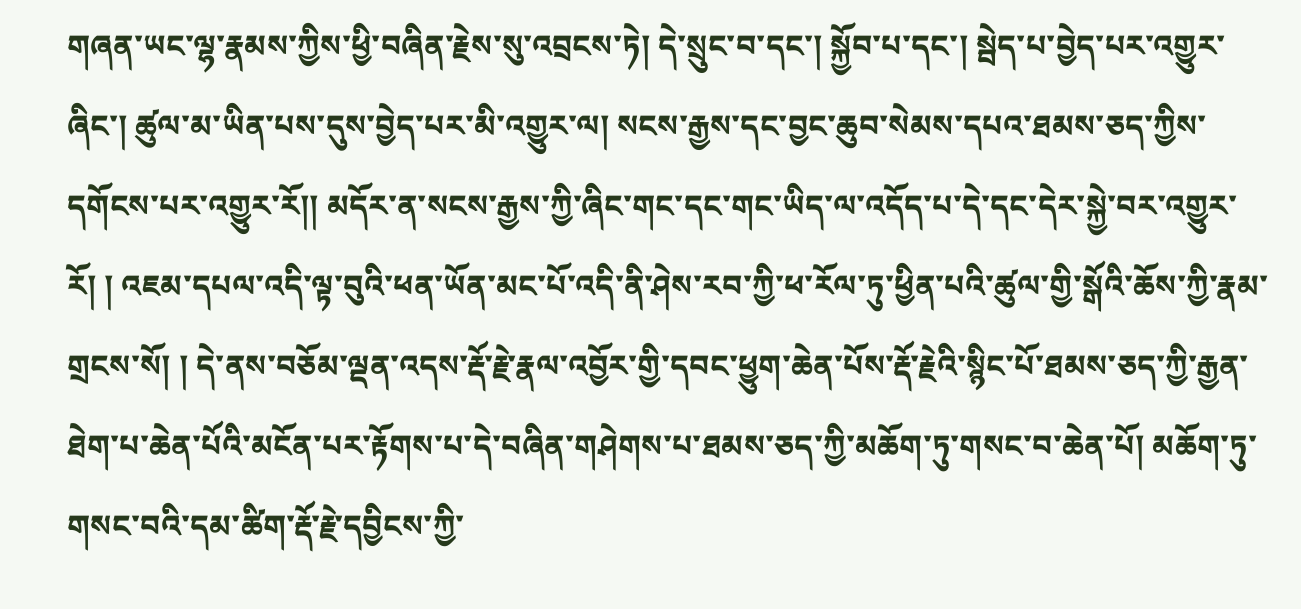གཞན་ཡང་ལྷ་རྣམས་ཀྱིས་ཕྱི་བཞིན་རྗེས་སུ་འབྲངས་ཏེ། དེ་སྲུང་བ་དང་། སྐྱོབ་པ་དང་། སྦེད་པ་བྱེད་པར་འགྱུར་ཞིང་། ཚུལ་མ་ཡིན་པས་དུས་བྱེད་པར་མི་འགྱུར་ལ། སངས་རྒྱས་དང་བྱང་ཆུབ་སེམས་དཔའ་ཐམས་ཅད་ཀྱིས་དགོངས་པར་འགྱུར་རོ།། མདོར་ན་སངས་རྒྱས་ཀྱི་ཞིང་གང་དང་གང་ཡིད་ལ་འདོད་པ་དེ་དང་དེར་སྐྱེ་བར་འགྱུར་རོ། ། འཇམ་དཔལ་འདི་ལྟ་བུའི་ཕན་ཡོན་མང་པོ་འདི་ནི་ཤེས་རབ་ཀྱི་ཕ་རོལ་ཏུ་ཕྱིན་པའི་ཚུལ་གྱི་སྒོའི་ཆོས་ཀྱི་རྣམ་གྲངས་སོ། ། དེ་ནས་བཅོམ་ལྡན་འདས་རྡོ་རྗེ་རྣལ་འབྱོར་གྱི་དབང་ཕྱུག་ཆེན་པོས་རྡོ་རྗེའི་སྙིང་པོ་ཐམས་ཅད་ཀྱི་རྒྱན་ཐེག་པ་ཆེན་པོའི་མངོན་པར་རྟོགས་པ་དེ་བཞིན་གཤེགས་པ་ཐམས་ཅད་ཀྱི་མཆོག་ཏུ་གསང་བ་ཆེན་པོ། མཆོག་ཏུ་གསང་བའི་དམ་ཚིག་རྡོ་རྗེ་དབྱིངས་ཀྱི་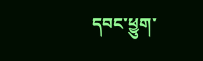དབང་ཕྱུག་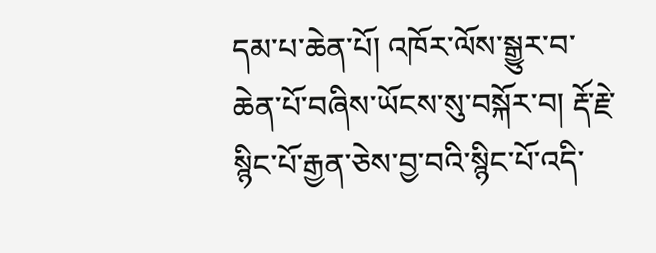དམ་པ་ཆེན་པོ། འཁོར་ལོས་སྒྱུར་བ་ཆེན་པོ་བཞིས་ཡོངས་སུ་བསྐོར་བ། རྡོ་རྗེ་སྙིང་པོ་རྒྱན་ཅེས་བྱ་བའི་སྙིང་པོ་འདི་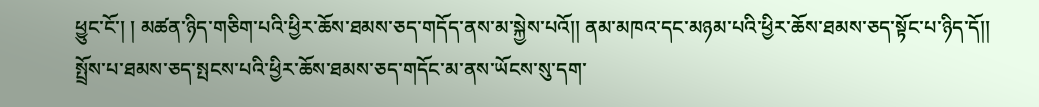ཕྱུང་ངོ་། ། མཚན་ཉིད་གཅིག་པའི་ཕྱིར་ཆོས་ཐམས་ཅད་གདོད་ནས་མ་སྐྱེས་པའོ།། ནམ་མཁའ་དང་མཉམ་པའི་ཕྱིར་ཆོས་ཐམས་ཅད་སྟོང་པ་ཉིད་དོ།། སྤྲོས་པ་ཐམས་ཅད་སྤངས་པའི་ཕྱིར་ཆོས་ཐམས་ཅད་གདོང་མ་ནས་ཡོངས་སུ་དག་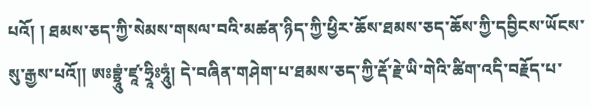པའོ། ། ཐམས་ཅད་ཀྱི་སེམས་གསལ་བའི་མཚན་ཉིད་ཀྱི་ཕྱིར་ཆོས་ཐམས་ཅད་ཆོས་ཀྱི་དབྱིངས་ཡོངས་སུ་རྒྱས་པའོ།། ཨཿབྷྲཱུཾ་ཛཱ་ཧྲཱིཿཧཱུཾ། དེ་བཞིན་གཤེག་པ་ཐམས་ཅད་ཀྱི་རྡོ་རྗེ་ཡི་གེའི་ཚིག་འདི་བརྗོད་པ་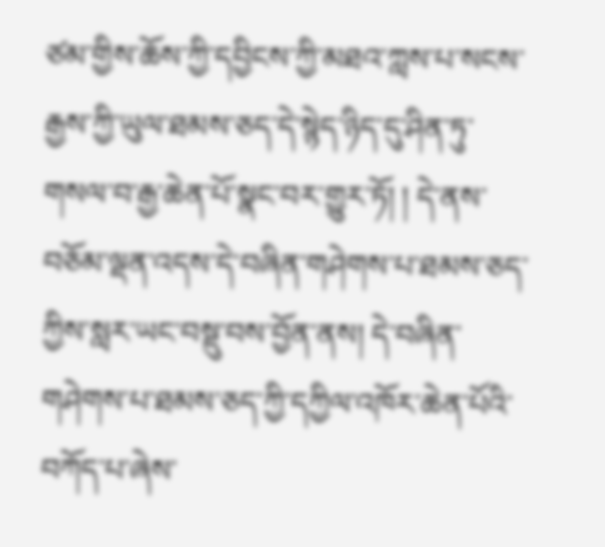ཙམ་གྱིས་ཆོས་ཀྱི་དབྱིངས་ཀྱི་མཐའ་ཀླས་པ་སངས་རྒྱས་ཀྱི་ཡུལ་ཐམས་ཅད་དེ་སྙེད་ཉིད་དུ་ཤིན་ཏུ་གསལ་བ་རྒྱ་ཆེན་པོ་སྣང་བར་གྱུར་ཏོ། ། དེ་ནས་བཅོམ་ལྡན་འདས་དེ་བཞིན་གཤེགས་པ་ཐམས་ཅད་ཀྱིས་སླར་ཡང་བསྡུ་བས་བྱོན་ནས། དེ་བཞིན་གཤེགས་པ་ཐམས་ཅད་ཀྱི་དཀྱིལ་འཁོར་ཆེན་པོའི་བཀོད་པ་ཞེས་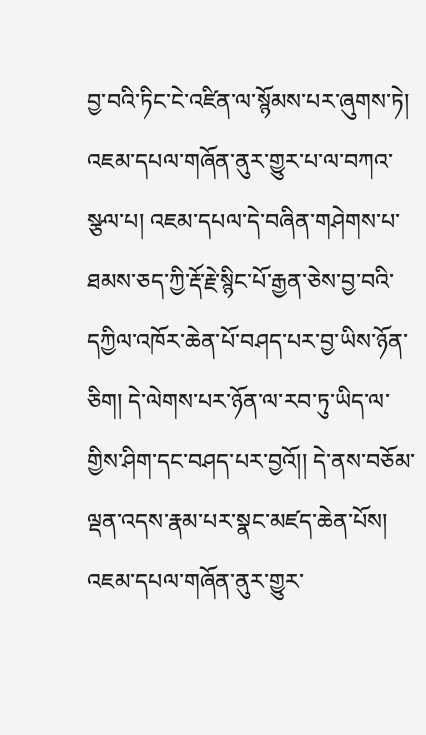བྱ་བའི་ཏིང་ངེ་འཛིན་ལ་སྙོམས་པར་ཞུགས་ཏེ། འཇམ་དཔལ་གཞོན་ནུར་གྱུར་པ་ལ་བཀའ་སྩལ་པ། འཇམ་དཔལ་དེ་བཞིན་གཤེགས་པ་ཐམས་ཅད་ཀྱི་རྡོ་རྗེ་སྙིང་པོ་རྒྱན་ཅེས་བྱ་བའི་དཀྱིལ་འཁོར་ཆེན་པོ་བཤད་པར་བྱ་ཡིས་ཉོན་ཅིག། དེ་ལེགས་པར་ཉོན་ལ་རབ་ཏུ་ཡིད་ལ་གྱིས་ཤིག་དང་བཤད་པར་བྱའོ།། དེ་ནས་བཅོམ་ལྡན་འདས་རྣམ་པར་སྣང་མཛད་ཆེན་པོས། འཇམ་དཔལ་གཞོན་ནུར་གྱུར་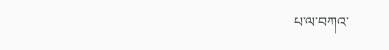པ་ལ་བཀའ་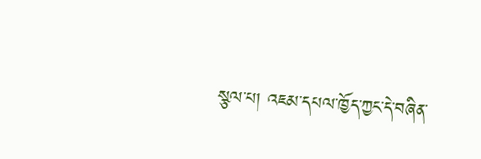སྩལ་པ། འཇམ་དཔལ་ཁྱོད་ཀྱང་དེ་བཞིན་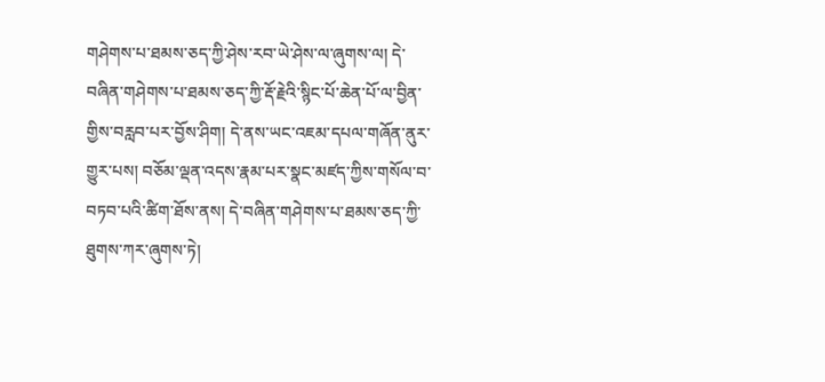གཤེགས་པ་ཐམས་ཅད་ཀྱི་ཤེས་རབ་ཡེ་ཤེས་ལ་ཞུགས་ལ། དེ་བཞིན་གཤེགས་པ་ཐམས་ཅད་ཀྱི་རྡོ་རྗེའི་སྙིང་པོ་ཆེན་པོ་ལ་བྱིན་གྱིས་བརླབ་པར་བྱོས་ཤིག། དེ་ནས་ཡང་འཇམ་དཔལ་གཞོན་ནུར་གྱུར་པས། བཅོམ་ལྡན་འདས་རྣམ་པར་སྣང་མཛད་ཀྱིས་གསོལ་བ་བཏབ་པའི་ཚིག་ཐོས་ནས། དེ་བཞིན་གཤེགས་པ་ཐམས་ཅད་ཀྱི་ཐུགས་ཀར་ཞུགས་ཏེ།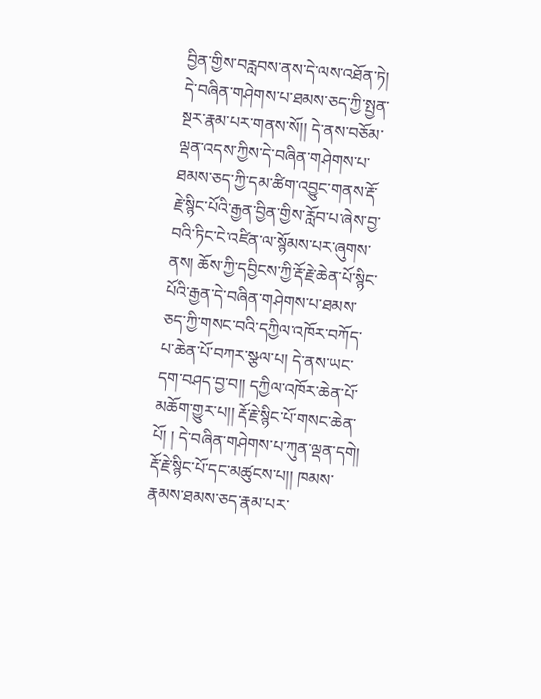བྱིན་གྱིས་བརླབས་ནས་དེ་ལས་འཐོན་ཏེ། དེ་བཞིན་གཤེགས་པ་ཐམས་ཅད་ཀྱི་སྤྱན་སྔར་རྣམ་པར་གནས་སོ།། དེ་ནས་བཅོམ་ལྡན་འདས་ཀྱིས་དེ་བཞིན་གཤེགས་པ་ཐམས་ཅད་ཀྱི་དམ་ཚིག་འབྱུང་གནས་རྡོ་རྗེ་སྙིང་པོའི་རྒྱན་བྱིན་གྱིས་རློབ་པ་ཞེས་བྱ་བའི་ཏིང་ངེ་འཛིན་ལ་སྙོམས་པར་ཞུགས་ནས། ཆོས་ཀྱི་དབྱིངས་ཀྱི་རྡོ་རྗེ་ཆེན་པོ་སྙིང་པོའི་རྒྱན་དེ་བཞིན་གཤེགས་པ་ཐམས་ཅད་ཀྱི་གསང་བའི་དཀྱིལ་འཁོར་བཀོད་པ་ཆེན་པོ་བཀར་སྩལ་པ། དེ་ནས་ཡང་དག་བཤད་བྱ་བ།། དཀྱིལ་འཁོར་ཆེན་པོ་མཆོག་གྱུར་པ།། རྡོ་རྗེ་སྙིང་པོ་གསང་ཆེན་པོ། ། དེ་བཞིན་གཤེགས་པ་ཀུན་ལྡན་དགེ། རྡོ་རྗེ་སྙིང་པོ་དང་མཚུངས་པ།། ཁམས་རྣམས་ཐམས་ཅད་རྣམ་པར་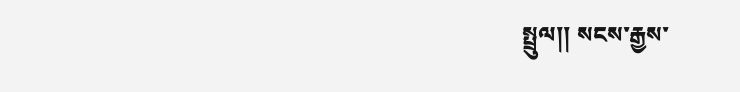སྤྲུལ།། སངས་རྒྱས་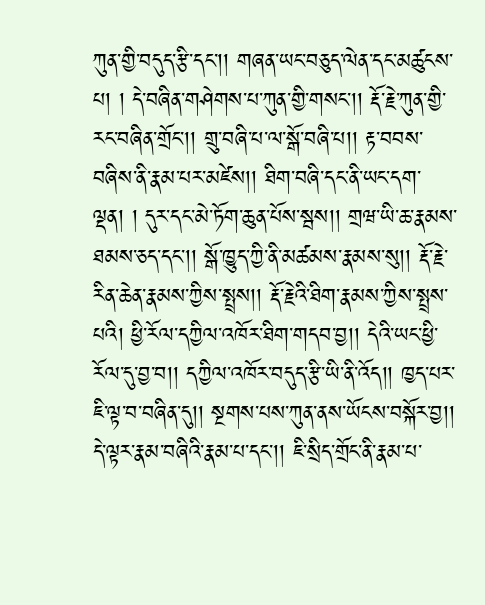ཀུན་གྱི་བདུད་རྩི་དང་།། གཞན་ཡང་བཅུད་ལེན་དང་མཚུངས་པ། ། དེ་བཞིན་གཤེགས་པ་ཀུན་གྱི་གསང་།། རྡོ་རྗེ་ཀུན་གྱི་རང་བཞིན་གྲོང་།། གྲུ་བཞི་པ་ལ་སྒོ་བཞི་པ།། རྟ་བབས་བཞིས་ནི་རྣམ་པར་མཛེས།། ཐིག་བཞི་དང་ནི་ཡང་དག་ལྡན། ། དུར་དང་མེ་ཏོག་ཆུན་པོས་སྦས།། གྲཝ་ཡི་ཆ་རྣམས་ཐམས་ཅད་དང་།། སྒོ་ཁྱུད་ཀྱི་ནི་མཚམས་རྣམས་སུ།། རྡོ་རྗེ་རིན་ཆེན་རྣམས་ཀྱིས་སྤྲས།། རྡོ་རྗེའི་ཐིག་རྣམས་ཀྱིས་སྤྲས་པའི། ཕྱི་རོལ་དཀྱིལ་འཁོར་ཐིག་གདབ་བྱ།། དེའི་ཡང་ཕྱི་རོལ་དུ་བྱ་བ།། དཀྱིལ་འཁོར་བདུད་རྩི་ཡི་ནི་འོད།། ཁྱད་པར་ཇི་ལྟ་བ་བཞིན་དུ།། སྔགས་པས་ཀུན་ནས་ཡོངས་བསྐོར་བྱ།། དེ་ལྟར་རྣམ་བཞིའི་རྣམ་པ་དང་།། ཇི་སྲིད་གྲོང་ནི་རྣམ་པ་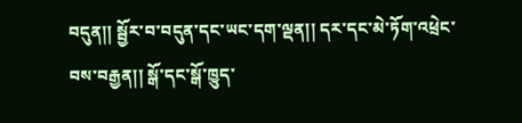བདུན།། སྦྱོར་བ་བདུན་དང་ཡང་དག་ལྡན།། དར་དང་མེ་ཏོག་འཕྲེང་བས་བརྒྱན།། སྒོ་དང་སྒོ་ཁྱུད་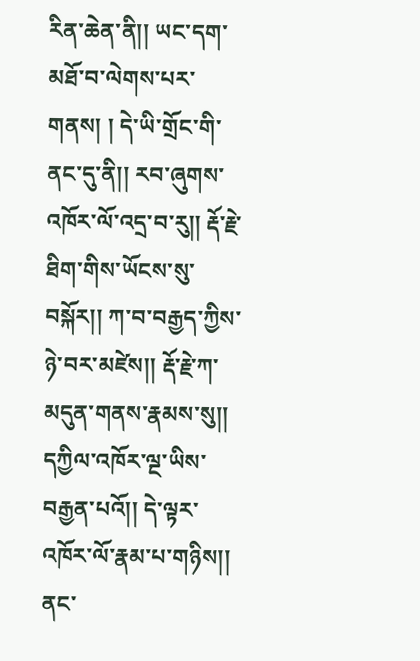རིན་ཆེན་ནི།། ཡང་དག་མཐོ་བ་ལེགས་པར་གནས། ། དེ་ཡི་གྲོང་གི་ནང་དུ་ནི།། རབ་ཞུགས་འཁོར་ལོ་འདྲ་བ་རུ།། རྡོ་རྗེ་ཐིག་གིས་ཡོངས་སུ་བསྐོར།། ཀ་བ་བརྒྱད་ཀྱིས་ཉེ་བར་མཛེས།། རྡོ་རྗེ་ཀ་མདུན་གནས་རྣམས་སུ།། དཀྱིལ་འཁོར་ལྔ་ཡིས་བརྒྱན་པའོ།། དེ་ལྟར་འཁོར་ལོ་རྣམ་པ་གཉིས།། ནང་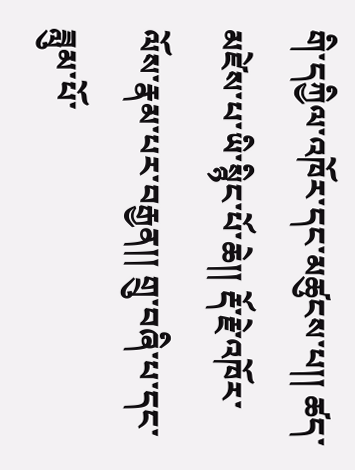གི་དཀྱིལ་འཁོར་དང་མཚུངས་པ།། ཚད་མཛེས་པ་ཡི་སྙིང་པོ་ཆེ།། རྡོ་རྗེ་འཁོར་ལོས་རྣམ་པར་བརྒྱན།། གྲུ་བཞི་པ་དང་ཟླུམ་པོ་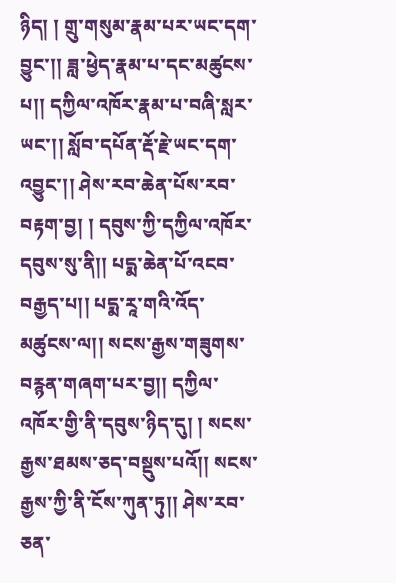ཉིད། ། གྲུ་གསུམ་རྣམ་པར་ཡང་དག་བྱུང་།། ཟླ་ཕྱེད་རྣམ་པ་དང་མཚུངས་པ།། དཀྱིལ་འཁོར་རྣམ་པ་བཞི་སླར་ཡང་།། སློབ་དཔོན་རྡོ་རྗེ་ཡང་དག་འབྱུང་།། ཤེས་རབ་ཆེན་པོས་རབ་བརྟག་བྱ། ། དབུས་ཀྱི་དཀྱིལ་འཁོར་དབུས་སུ་ནི།། པདྨ་ཆེན་པོ་འངབ་བརྒྱད་པ།། པདྨ་རཱ་གའི་འོད་མཚུངས་ལ།། སངས་རྒྱས་གཟུགས་བརྙན་གཞག་པར་བྱ།། དཀྱིལ་འཁོར་གྱི་ནི་དབུས་ཉིད་དུ། ། སངས་རྒྱས་ཐམས་ཅད་བསྡུས་པའོ།། སངས་རྒྱས་ཀྱི་ནི་ངོས་ཀུན་ཏུ།། ཤེས་རབ་ཅན་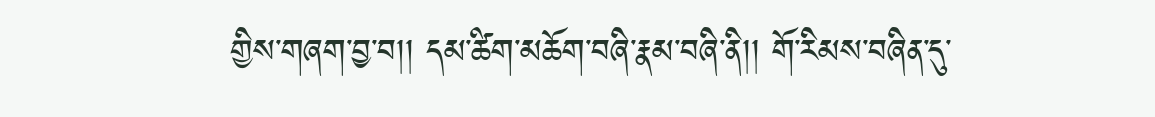གྱིས་གཞག་བྱ་བ།། དམ་ཚིག་མཆོག་བཞི་རྣམ་བཞི་ནི།། གོ་རིམས་བཞིན་དུ་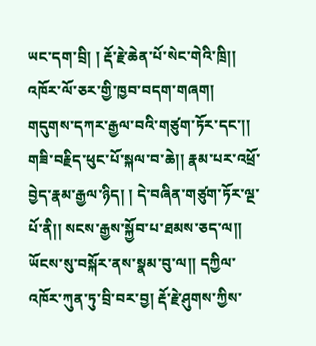ཡང་དག་བྲི། ། རྡོ་རྗེ་ཆེན་པོ་སེང་གེའི་ཁྲི།། འཁོར་ལོ་ཅར་གྱི་ཁྱབ་བདག་གཞག། གདུགས་དཀར་རྒྱལ་བའི་གཙུག་ཏོར་དང་།། གཟི་བརྗིད་ཕུང་པོ་སྐལ་བ་ཆེ།། རྣམ་པར་འཕྲོ་བྱེད་རྣམ་རྒྱལ་ཉིད། ། དེ་བཞིན་གཙུག་ཏོར་ལྔ་པོ་ནི།། སངས་རྒྱས་སྐྱོབ་པ་ཐམས་ཅད་ལ།། ཡོངས་སུ་བསྐོར་ནས་སྣམ་བུ་ལ།། དཀྱིལ་འཁོར་ཀུན་ཏུ་བྲི་བར་བྱ། རྡོ་རྗེ་ཤུགས་ཀྱིས་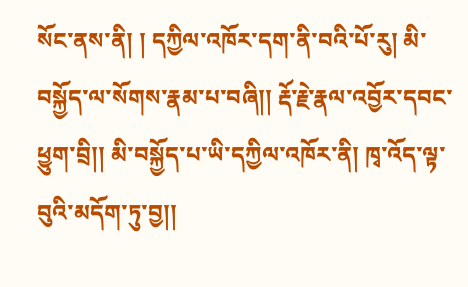སོང་ནས་ནི། ། དཀྱིལ་འཁོར་དག་ནི་བའི་པོ་རུ། མི་བསྐྱོད་ལ་སོགས་རྣམ་པ་བཞི།། རྡོ་རྗེ་རྣལ་འབྱོར་དབང་ཕྱུག་བྲི།། མི་བསྐྱོད་པ་ཡི་དཀྱིལ་འཁོར་ནི། ཁྭ་འོད་ལྟ་བུའི་མདོག་ཏུ་བྱ།།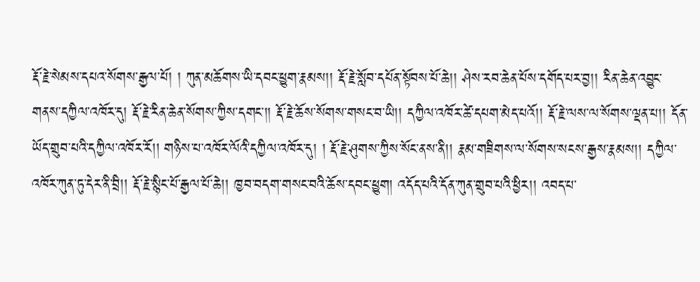རྡོ་རྗེ་སེམས་དཔའ་སོགས་རྒྱལ་པོ། ། ཀུན་མཆོགས་ཡི་དབང་ཕྱུག་རྣམས།། རྡོ་རྗེ་སློབ་དཔོན་སྟོབས་པོ་ཆེ།། ཤེས་རབ་ཆེན་པོས་དགོད་པར་བྱ།། རིན་ཆེན་འབྱུང་གནས་དཀྱིལ་འཁོར་དུ། རྡོ་རྗེ་རིན་ཆེན་སོགས་ཀྱིས་དགང་།། རྡོ་རྗེ་ཆོས་སོགས་གསང་བ་ཡི།། དཀྱིལ་འཁོར་ཚེ་དཔག་མེད་པའོ།། རྡོ་རྗེ་ལས་ལ་སོགས་ལྡན་པ།། དོན་ཡོད་གྲུབ་པའི་དཀྱིལ་འཁོར་རོ།། གཉིས་པ་འཁོར་ལོའི་དཀྱིལ་འཁོར་དུ། ། རྡོ་རྗེ་ཤུགས་ཀྱིས་སོང་ནས་ནི།། རྣམ་གཟིགས་ལ་སོགས་སངས་རྒྱས་རྣམས།། དཀྱིལ་འཁོར་ཀུན་ཏུ་དེར་ནི་བྲི།། རྡོ་རྗེ་སྙིང་པོ་རྒྱལ་པོ་ཆེ།། ཁྱབ་བདག་གསང་བའི་ཆོས་དབང་ཕྱུག། འདོད་པའི་དོན་ཀུན་གྲུབ་པའི་ཕྱིར།། འབད་པ་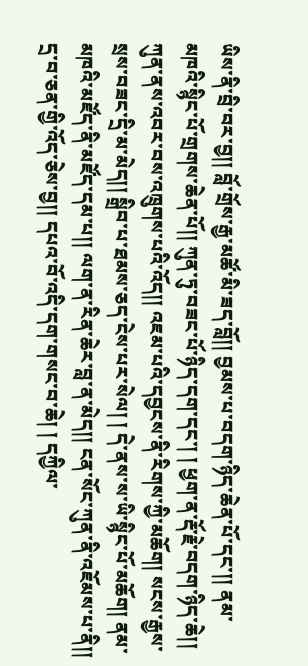ཡིས་ནི་བྲི་བར་བྱ།། བློ་གྲོས་རྒྱ་མཚོ་མི་ཟད་བློ།། བྱམས་པ་བདག་ཉིད་ཆེན་པོ་དང་།། ནམ་མཁའི་སྙིང་པོ་གྲགས་ཆེན་པོ།། ཀུན་ཏུ་བཟང་པོ་ཉིད་དག་དང་། ། ཕྱག་ན་རྡོ་རྗེ་བདག་ཉིད་ཆེ།། ཀུན་ནས་འབར་བས་འཁྲུགས་པའི་འོད།། འཇམ་པའི་དབྱངས་ནི་རིགས་ཀྱི་མཆོག། སངས་རྒྱས་སྲས་བཟང་དྲི་མ་མེད།། སྒྲིབ་པ་ཐམས་ཅད་ངེས་པར་སེལ། ། དེ་ནས་ས་ཡི་སྙིང་པོ་མཆོག། ནམ་མཁའི་མཛོད་ནི་མཛོད་དམ་པ།། ལག་ན་རིན་ཆེར་བླ་ན་མེད།། ངན་སོང་ཀུན་ནི་འཇོམས་པ་ནི།། དྲ་བ་ཅན་གྱི་འོད་ཅེས་བྱ།། དཔའ་བོ་འདི་དག་གསང་བ་ཆེ། ། དཀྱིལ་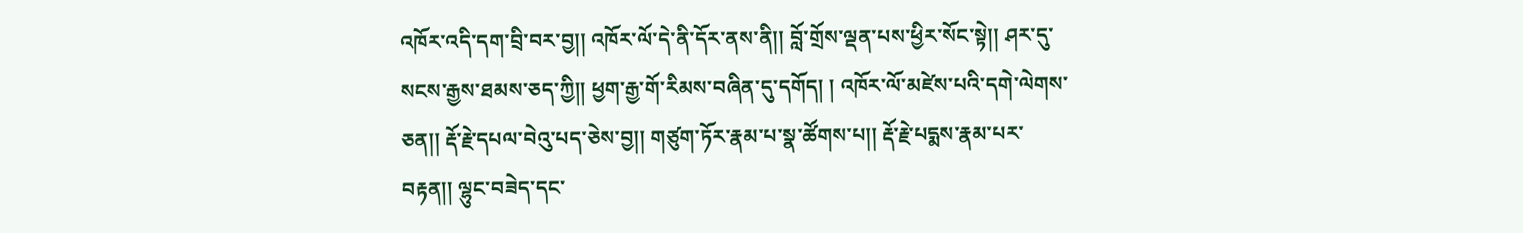འཁོར་འདི་དག་བྲི་བར་བྱ།། འཁོར་ལོ་དེ་ནི་དོར་ནས་ནི།། བློ་གྲོས་ལྡན་པས་ཕྱིར་སོང་སྟེ།། ཤར་དུ་སངས་རྒྱས་ཐམས་ཅད་ཀྱི།། ཕྱག་རྒྱ་གོ་རིམས་བཞིན་དུ་དགོད། ། འཁོར་ལོ་མཛེས་པའི་དགེ་ལེགས་ཅན།། རྡོ་རྗེ་དཔལ་བེའུ་པད་ཅེས་བྱ།། གཙུག་ཏོར་རྣམ་པ་སྣ་ཚོགས་པ།། རྡོ་རྗེ་པདྨས་རྣམ་པར་བརྟན།། ལྷུང་བཟེད་དང་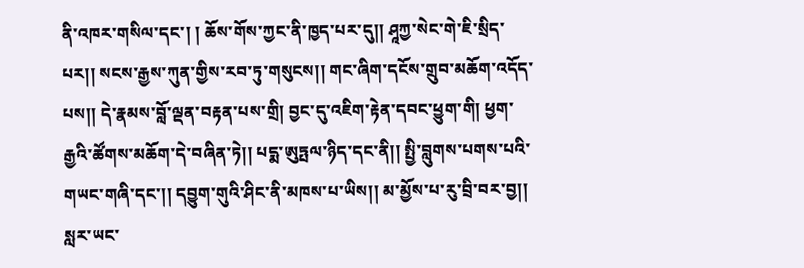ནི་འཁར་གསིལ་དང་། ། ཆོས་གོས་ཀྱང་ནི་ཁྱད་པར་དུ།། ཤཱཀྱ་སེང་གེ་ཇི་སྲིད་པར།། སངས་རྒྱས་ཀུན་གྱིས་རབ་ཏུ་གསུངས།། གང་ཞིག་དངོས་གྲུབ་མཆོག་འདོད་པས།། དེ་རྣམས་བློ་ལྡན་བརྟན་པས་གྲི། བྱང་དུ་འཇིག་རྟེན་དབང་ཕྱུག་གི། ཕྱག་རྒྱའི་ཚོགས་མཆོག་དེ་བཞིན་ཏེ།། པདྨ་ཨུཏྤལ་ཉིད་དང་ནི།། སྤྱི་བླུགས་པགས་པའི་གཡང་གཞི་དང་།། དབྱུག་གུའི་ཤིང་ནི་མཁས་པ་ཡིས།། མ་མྱོས་པ་རུ་བྲི་བར་བྱ།། སླར་ཡང་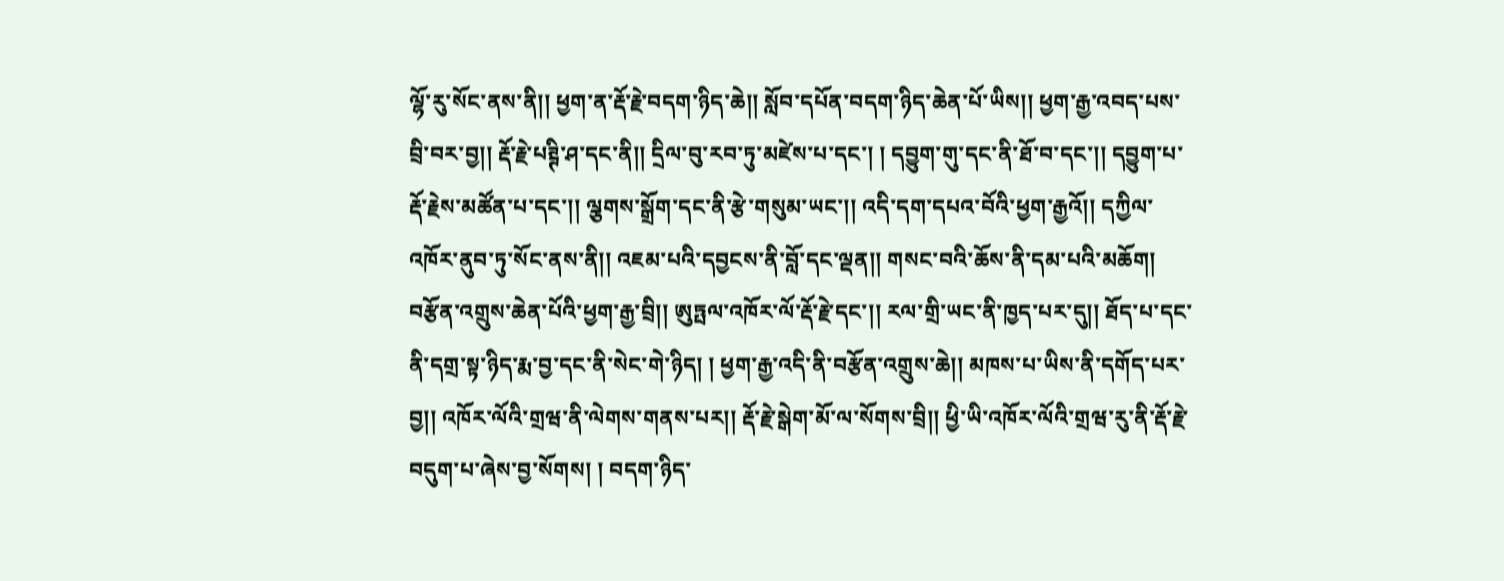ལྷོ་རུ་སོང་ནས་ནི།། ཕྱག་ན་རྡོ་རྗེ་བདག་ཉིད་ཆེ།། སློབ་དཔོན་བདག་ཉིད་ཆེན་པོ་ཡིས།། ཕྱག་རྒྱ་འབད་པས་བྲི་བར་བྱ།། རྡོ་རྗེ་པཊྚི་ཤ་དང་ནི།། དྲིལ་བུ་རབ་ཏུ་མཛེས་པ་དང་། ། དབྱུག་གུ་དང་ནི་ཐོ་བ་དང་།། དབྱུག་པ་རྡོ་རྗེས་མཚོན་པ་དང་།། ལྕགས་སྒྲོག་དང་ནི་རྩེ་གསུམ་ཡང་།། འདི་དག་དཔའ་བོའི་ཕྱག་རྒྱའོ།། དཀྱིལ་འཁོར་ནུབ་ཏུ་སོང་ནས་ནི།། འཇམ་པའི་དབྱངས་ནི་བློ་དང་ལྡན།། གསང་བའི་ཆོས་ནི་དམ་པའི་མཆོག། བརྩོན་འགྲུས་ཆེན་པོའི་ཕྱག་རྒྱ་བྲི།། ཨུཏྤལ་འཁོར་ལོ་རྡོ་རྗེ་དང་།། རལ་གྲི་ཡང་ནི་ཁྱད་པར་དུ།། ཐོད་པ་དང་ནི་དགྲ་སྟ་ཉིད་རྨ་བྱ་དང་ནི་སེང་གེ་ཉིད། ། ཕྱག་རྒྱ་འདི་ནི་བརྩོན་འགྲུས་ཆེ།། མཁས་པ་ཡིས་ནི་དགོད་པར་བྱ།། འཁོར་ལོའི་གྲཝ་ནི་ལེགས་གནས་པར།། རྡོ་རྗེ་སྒེག་མོ་ལ་སོགས་བྲི།། ཕྱི་ཡི་འཁོར་ལོའི་གྲཝ་རུ་ནི་རྡོ་རྗེ་བདུག་པ་ཞེས་བྱ་སོགས། ། བདག་ཉིད་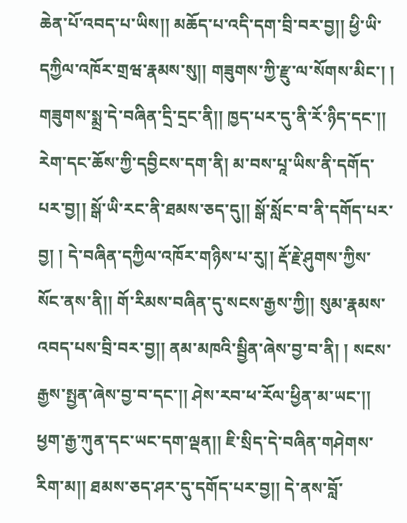ཆེན་པོ་འབད་པ་ཡིས།། མཆོད་པ་འདི་དག་བྲི་བར་བྱ།། ཕྱི་ཡི་དཀྱིལ་འཁོར་གྲཝ་རྣམས་སུ།། གཟུགས་ཀྱི་རྫུ་ལ་སོགས་མིང་། ། གཟུགས་སྨྲ་དེ་བཞིན་དྲི་དྲང་ནི།། ཁྱད་པར་དུ་ནི་རོ་ཉིད་དང་།། རེག་དང་ཆོས་ཀྱི་དབྱིངས་དག་ནི། མ་བས་པཱ་ཡིས་ནི་དགོད་པར་བྱ།། སྒོ་ཡི་རང་ནི་ཐམས་ཅད་དུ།། སྒོ་སློང་བ་ནི་དགོད་པར་བྱ། ། དེ་བཞིན་དཀྱིལ་འཁོར་གཉིས་པ་རུ།། རྡོ་རྗེ་ཤུགས་ཀྱིས་སོང་ནས་ནི།། གོ་རིམས་བཞིན་དུ་སངས་རྒྱས་ཀྱི།། སུམ་རྣམས་འབད་པས་བྲི་བར་བྱ།། ནམ་མཁའི་སྦྱིན་ཞེས་བྱ་བ་ནི། ། སངས་རྒྱས་སྤྱན་ཞེས་བྱ་བ་དང་།། ཤེས་རབ་ཕ་རོལ་ཕྱིན་མ་ཡང་།། ཕྱག་རྒྱ་ཀུན་དང་ཡང་དག་ལྡན།། ཇི་སྲིད་དེ་བཞིན་གཤེགས་རིག་མ།། ཐམས་ཅད་ཤར་དུ་དགོད་པར་བྱ།། དེ་ནས་བློ་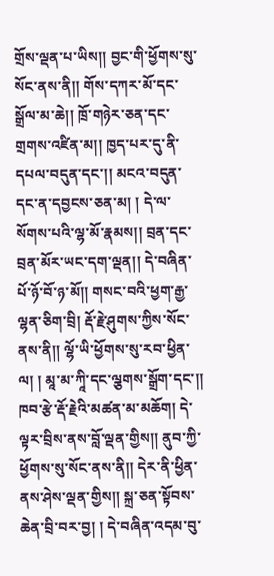གྲོས་ལྡན་པ་ཡིས།། བྱང་གི་ཕྱོགས་སུ་སོང་ནས་ནི།། གོས་དཀར་མོ་དང་སྒྲོལ་མ་ཆེ།། ཁྲོ་གཉེར་ཅན་དང་གྲགས་འཛིན་མ།། ཁྱད་པར་དུ་ནི་དཔལ་བདུན་དང་།། མངའ་བདུན་དང་ན་དབྱངས་ཅན་མ། ། དེ་ལ་སོགས་པའི་ལྷ་མོ་རྣམས།། བྲན་དང་བྲན་མོར་ཡང་དག་ལྡན།། དེ་བཞིན་པོ་ཉོ་བོ་ཉ་མོ།། གསང་བའི་ཕྱག་རྒྱ་ལྷན་ཅིག་བྲི། རྡོ་རྗེ་ཤུགས་ཀྱིས་སོང་ནས་ནི།། ལྷོ་ཡི་ཕྱོགས་སུ་རབ་ཕྱིན་ལ། ། མཱ་མ་ཀཱི་དང་ལྕགས་སྒྲོག་དང་།། ཁབ་རྩེ་རྡོ་རྗེའི་མཚན་མ་མཆོག། དེ་ལྟར་བྲིས་ནས་བློ་ལྡན་གྱིས།། ནུབ་ཀྱི་ཕྱོགས་སུ་སོང་ནས་ནི།། དེར་ནི་ཕྱིན་ནས་ཤེས་ལྡན་གྱིས།། སྐྲ་ཅན་སྟོབས་ཆེན་བྲི་བར་བྱ། ། དེ་བཞིན་འདམ་བུ་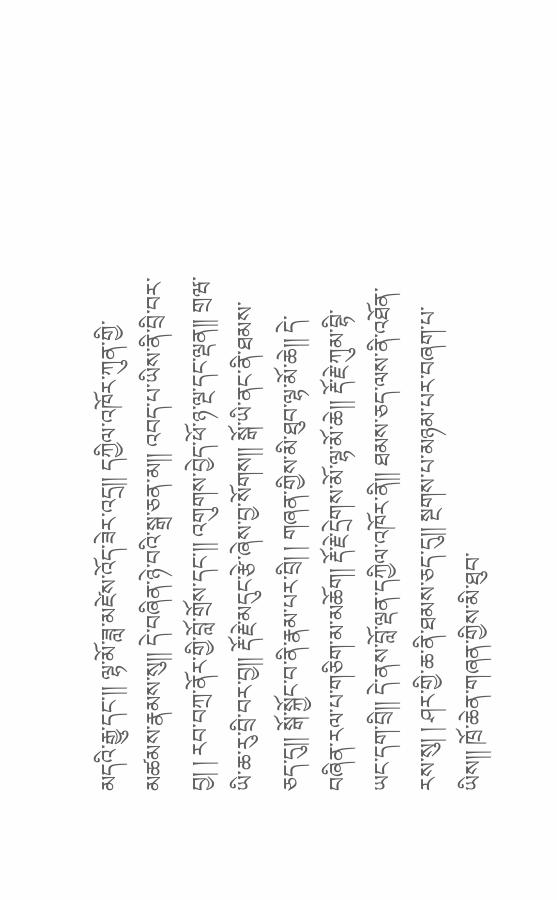མདའི་རྒྱུ་དང་།། ལྷ་མོ་ཟླ་མཛེས་འོད་ཟེར་འདྲ།། དཀྱིལ་འཁོར་ཀུན་གྱི་མཚམས་རྣམས་སུ།། དེ་བཞིན་ཉེ་བའི་སྒྲ་ཅན་མ།། འབད་པ་ཡིས་ནི་བྲི་བར་བྱ། ། རབ་བཀྲ་ནོར་གྱི་བློ་གྲོས་དང་།། འགུགས་བྱེད་ཕོ་ཉ་ལྔ་དང་ལྡན།། གྲཝ་ཡི་ཆ་རུ་བྲི་བར་བྱ།། རྡོ་རྗེ་མདུང་རྩེ་ཞེས་བྱ་སོགས།། སྒོ་ཡི་ནང་ནི་ཐམས་ཅད་དུ།། སྒོ་སྐྱོང་བ་ནི་རྣམ་པར་བྲི། ། གཞན་གྱིས་མི་ཐུབ་ལྷ་མོ་ཆེ།། དེ་བཞིན་རལ་པ་གཅིག་མ་མཆོག། རྡོ་རྗེ་དྲེགས་མོ་ལྷ་མོ་ཆེ།། རྡོ་རྗེ་ཀུམ་བྷི་ཡང་དག་བྲི།། དེ་ནས་བློ་ལྡན་དཀྱིལ་འཁོར་ནི།། ཐམས་ཅད་ལས་ནི་འཐོན་རས་སུ། ། ཤར་གྱི་ཆ་ནི་ཐམས་ཅད་དུ།། སྔགས་པ་མཉམ་པར་བཞག་པ་ཡིས།། ཁྲོ་ཆེན་གཞན་གྱིས་མི་ཐུབ་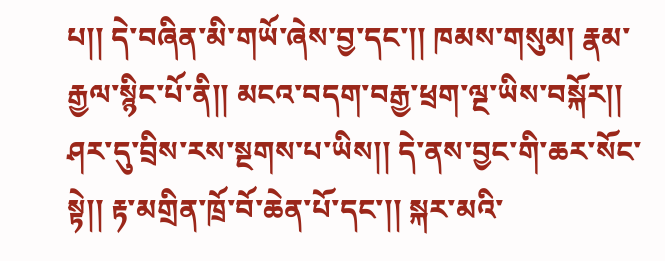པ།། དེ་བཞིན་མི་གཡོ་ཞེས་བྱ་དང་།། ཁམས་གསུམ། རྣམ་རྒྱལ་སྙིང་པོ་ནི།། མངའ་བདག་བརྒྱ་ཕྲག་ལྔ་ཡིས་བསྐོར།། ཤར་དུ་བྲིས་རས་སྔགས་པ་ཡིས།། དེ་ནས་བྱང་གི་ཆར་སོང་སྟེ།། རྟ་མགྲིན་ཁྲོ་བོ་ཆེན་པོ་དང་།། སྐར་མའི་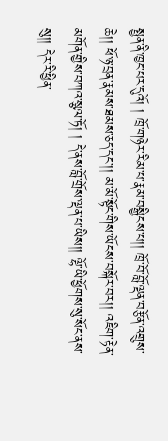སྤྱན་ནི་ཁྱང་པར་དུའོ། ། ཁྲོ་གཉེར་རིམ་པ་རྣམ་བསྒྱིངས་པ།། ཁྲོ་བོ་བློ་ལྡན་བརྩོན་འགྲུས་ཆེ།། ཕོ་ཉ་བྲན་རྣམས་ཐམས་ཅད་དང་།། མ་མོ་སྟོང་གིས་ཡོངས་བསྐོར་བར།། འཇིག་རྟེན་མགོན་གྱིས་བཀའ་སྩལ་ཏོ། ། དེ་ནས་བློ་གྲོས་ལྡན་པ་ཡིས།། ལྷོ་ཡི་ཕྱོགས་སུ་སོང་ནས་སུ།། དེར་རི་ཕྱིན་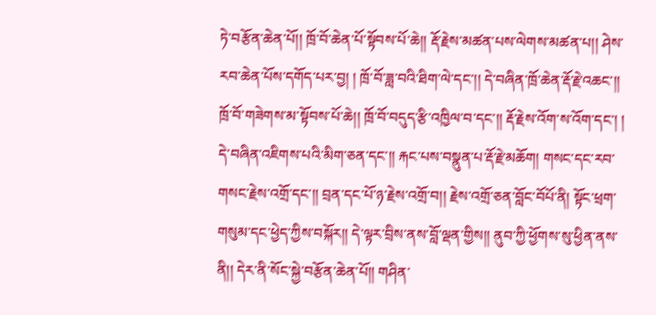ཏེ་བརྩོན་ཆེན་པོ།། ཁྲོ་བོ་ཆེན་པོ་སྟོབས་པོ་ཆེ།། རྡོ་རྗེས་མཚན་པས་ལེགས་མཚན་པ།། ཤེས་རབ་ཆེན་པོས་དགོད་པར་བྱ། ། ཁྲོ་བོ་ཟླ་བའི་ཐིག་ལེ་དང་།། དེ་བཞིན་ཁྲོ་ཆེན་རྡོ་རྗེ་འཆང་།། ཁྲོ་བོ་གཟེགས་མ་སྟོབས་པོ་ཆེ།། ཁྲོ་བོ་བདུད་རྩི་འཁྱིལ་བ་དང་།། རྡོ་རྗེས་འོག་ས་འོག་དང་། ། དེ་བཞིན་འཇིགས་པའི་མིག་ཅན་དང་།། རྐང་པས་བསྣུན་པ་རྡོ་རྗེ་མཆོག། གསང་དང་རབ་གསང་རྗེས་འགྲོ་དང་།། བྲན་དང་པོ་ཉ་རྗེས་འགྲོ་བ།། རྗེས་འགྲོ་ཅན་བློང་བོཔོ་ནི། སྟོང་ཕྲག་གསུམ་དང་ཕྱེད་ཀྱིས་བསྐོར།། དེ་ལྟར་བྲིས་ནས་བློ་ལྡན་གྱིས།། ནུབ་ཀྱི་ཕྱོགས་སུ་ཕྱིན་ནས་ནི།། དེར་ནི་སོང་སྐྱེ་བརྩོན་ཆེན་པོ།། གཤིན་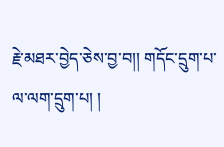རྗེ་མཐར་བྱེད་ཅེས་བྱ་བ།། གདོང་དྲུག་པ་ལ་ལག་དྲུག་པ། །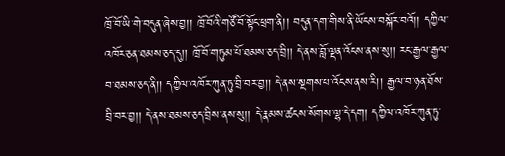ཁྲོ་བོ་ཡི་གེ་བདུན་ཞེས་བྱ།། ཁྲོ་བོའི་གཙོ་བོ་སྟོང་ཕྲག་ནི།། བདུན་དག་གིས་ནི་ཡོངས་བསྐོར་བའོ།། དཀྱིལ་འཁོར་ཅན་ཐམས་ཅད་དུ།། ཁྲོ་བོ་གཏུམ་པོ་ཐམས་ཅད་བྲི།། དེ་ནས་བློ་ལྡན་འོངས་ནས་སུ།། རང་རྒྱལ་རྒྱལ་བ་ཐམས་ཅད་ནི།། དཀྱིལ་འཁོར་ཀུན་ཏུ་བྲི་བར་བྱ།། དེ་ནས་སྔགས་པ་འོངས་ནས་རི།། རྒྱལ་བ་ཉན་ཐོས་བྲི་བར་བྱ།། དེ་ནས་ཐམས་ཅད་བྲིས་ནས་སུ།། དེ་རྣམས་ཚངས་སོགས་ལྷ་དེ་དག། དཀྱིལ་འཁོར་ཀུན་ཏུ་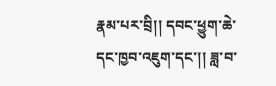རྣམ་པར་བྲི།། དབང་ཕྱུག་ཆེ་དང་ཁྱབ་འཇུག་དང་།། ཟླ་བ་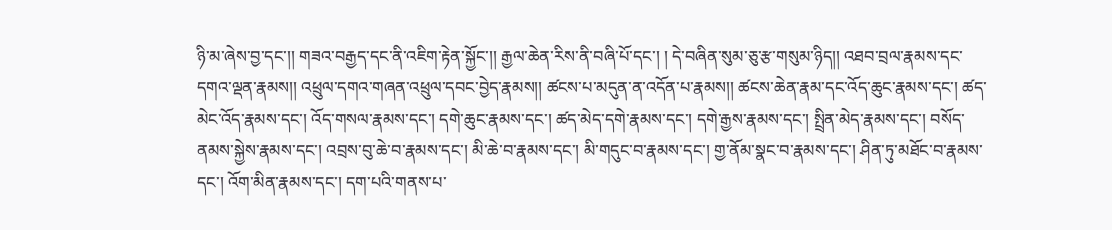ཉི་མ་ཞེས་བྱ་དང་།། གཟའ་བརྒྱད་དང་ནི་འཇིག་རྟེན་སྐྱོང་།། རྒྱལ་ཆེན་རིས་ནི་བཞི་པོ་དང་། ། དེ་བཞིན་སུམ་ཅུ་རྩ་གསུམ་ཉིད།། འཐབ་བྲལ་རྣམས་དང་དགའ་ལྡན་རྣམས།། འཕྲུལ་དགའ་གཞན་འཕྲུལ་དབང་བྱེད་རྣམས།། ཚངས་པ་མདུན་ན་འདོན་པ་རྣམས།། ཚངས་ཆེན་རྣམ་དང་འོད་ཆུང་རྣམས་དང་། ཚད་མེང་འོད་རྣམས་དང་། འོད་གསལ་རྣམས་དང་། དགེ་ཆུང་རྣམས་དང་། ཚད་མེད་དགེ་རྣམས་དང་། དགེ་རྒྱས་རྣམས་དང་། སྤྲིན་མེད་རྣམས་དང་། བསོད་ནམས་སྐྱེས་རྣམས་དང་། འབྲས་བུ་ཆེ་བ་རྣམས་དང་། མི་ཆེ་བ་རྣམས་དང་། མི་གདུང་བ་རྣམས་དང་། གྱ་ནོམ་སྣང་བ་རྣམས་དང་། ཤིན་ཏུ་མཐོང་བ་རྣམས་དང་། འོག་མིན་རྣམས་དང་། དག་པའི་གནས་པ་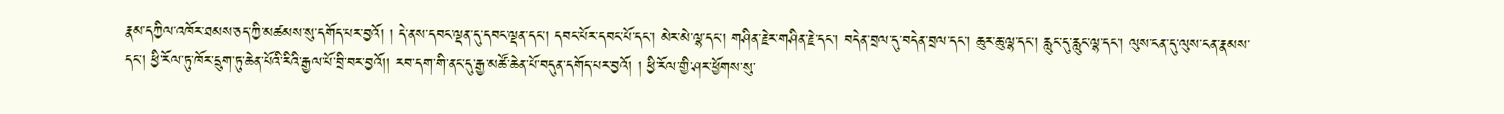རྣམ་དཀྱིལ་འཁོར་ཐམས་ཅད་ཀྱི་མཚམས་སུ་དགོད་པར་བྱའོ། ། དེ་ནས་དབང་ལྡན་དུ་དབང་ལྡན་དང་། དབང་པོར་དབང་པོ་དང་། མེར་མེ་ལྷ་དང་། གཤིན་རྗེར་གཤིན་རྗེ་དང་། བདེན་བྲལ་དུ་བདེན་བྲལ་དང་། ཆུར་ཆུ་ལྷ་དང་། རླུང་དུ་རླུང་ལྷ་དང་། ལུས་ངན་དུ་ལུས་ངན་རྣམས་དང་། ཕྱི་རོལ་ཏུ་ཁོར་དྲུག་ཏུ་ཆེན་པོའི་རིའི་རྒྱལ་པོ་བྲི་བར་བྱའོ།། རབ་དག་གི་ནང་དུ་རྒྱ་མཚོ་ཆེན་པོ་བདུན་དགོད་པར་བྱའོ། ། ཕྱི་རོལ་གྱི་ཤར་ཕྱོགས་སུ་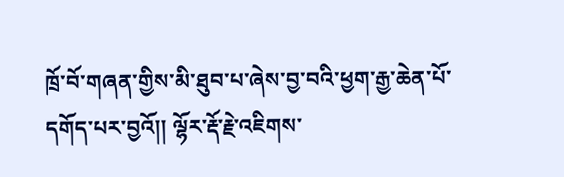ཁྲོ་བོ་གཞན་གྱིས་མི་ཐུབ་པ་ཞེས་བྱ་བའི་ཕྱག་རྒྱ་ཆེན་པོ་དགོད་པར་བྱའོ།། ལྷོར་རྡོ་རྗེ་འཇིགས་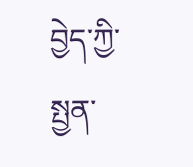བྱེད་ཀྱི་སྤྱན་